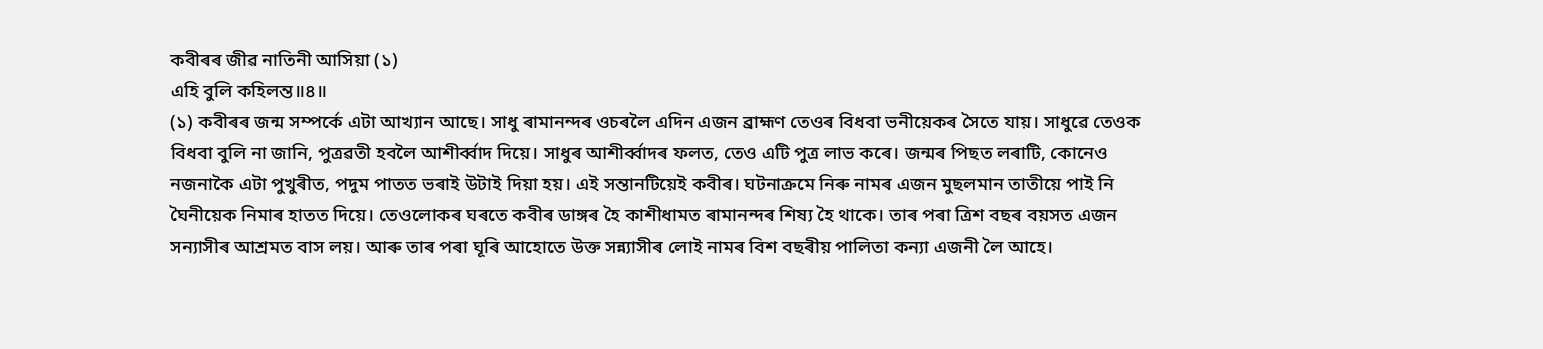কবীৰৰ জীৱ নাতিনী আসিয়া (১)
এহি বুলি কহিলন্ত॥৪॥
(১) কবীৰৰ জন্ম সম্পৰ্কে এটা আখ্যান আছে। সাধু ৰামানন্দৰ ওচৰলৈ এদিন এজন ব্ৰাহ্মণ তেওৰ বিধবা ভনীয়েকৰ সৈতে যায়। সাধুৱে তেওক বিধবা বুলি না জানি, পুত্ৰৱতী হবলৈ আশীৰ্ব্বাদ দিয়ে। সাধুৰ আশীৰ্ব্বাদৰ ফলত, তেও এটি পুত্ৰ লাভ কৰে। জন্মৰ পিছত লৰাটি, কোনেও নজনাকৈ এটা পুখুৰীত, পদুম পাতত ভৰাই উটাই দিয়া হয়। এই সন্তানটিয়েই কবীৰ। ঘটনাক্ৰমে নিৰু নামৰ এজন মুছলমান তাতীয়ে পাই নি ঘৈনীয়েক নিমাৰ হাতত দিয়ে। তেওলোকৰ ঘৰতে কবীৰ ডাঙ্গৰ হৈ কাশীধামত ৰামানন্দৰ শিষ্য হৈ থাকে। তাৰ পৰা ত্ৰিশ বছৰ বয়সত এজন সন্যাসীৰ আশ্ৰমত বাস লয়। আৰু তাৰ পৰা ঘূৰি আহোতে উক্ত সন্ন্যাসীৰ লোই নামৰ বিশ বছৰীয় পালিতা কন্যা এজনী লৈ আহে।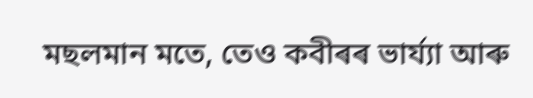মছলমান মতে, তেও কবীৰৰ ভাৰ্য্যা আৰু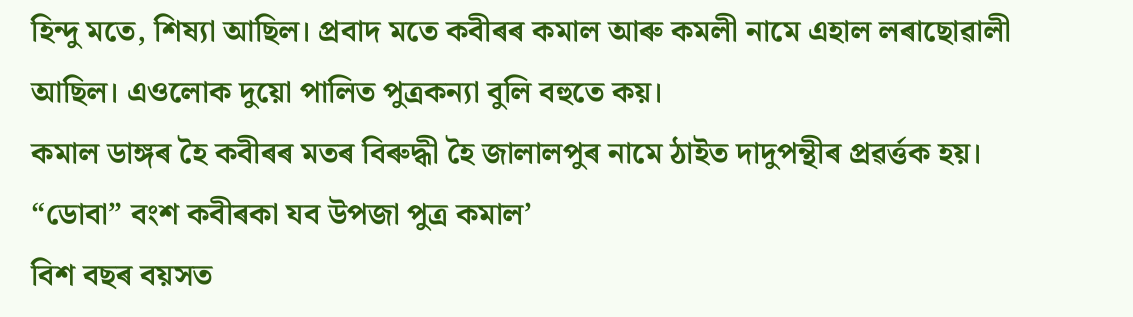হিন্দু মতে, শিষ্যা আছিল। প্ৰবাদ মতে কবীৰৰ কমাল আৰু কমলী নামে এহাল লৰাছোৱালী আছিল। এওলোক দুয়ো পালিত পুত্ৰকন্যা বুলি বহুতে কয়।
কমাল ডাঙ্গৰ হৈ কবীৰৰ মতৰ বিৰুদ্ধী হৈ জালালপুৰ নামে ঠাইত দাদুপন্থীৰ প্ৰৱৰ্ত্তক হয়। “ডোবা” বংশ কবীৰকা যব উপজা পুত্ৰ কমাল’
বিশ বছৰ বয়সত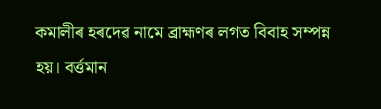কমালীৰ হৰদেৱ নামে ব্ৰাহ্মণৰ লগত বিবাহ সম্পন্ন হয়। বৰ্ত্তমান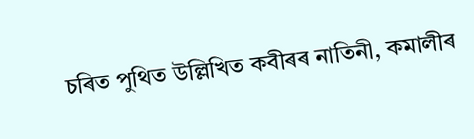চৰিত পুথিত উল্লিখিত কবীৰৰ নাতিনী, কমালীৰ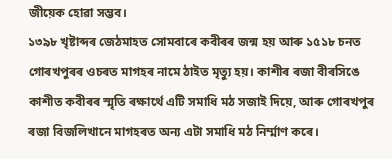জীয়েক হোৱা সম্ভব।
১৩৯৮ খৃষ্টাব্দৰ জেঠমাহত সোমবাৰে কবীৰৰ জন্ম হয় আৰু ১৫১৮ চনত গোৰখপুৰৰ ওচৰত মাগহৰ নামে ঠাইত মৃত্যু হয়। কাশীৰ ৰজা বীৰসিঙে কাশীত কবীৰৰ স্মৃতি ৰক্ষাৰ্থে এটি সমাধি মঠ সজাই দিয়ে, আৰু গোৰখপুৰ ৰজা বিজলিখানে মাগহৰত অন্য এটা সমাধি মঠ নিৰ্ম্মাণ কৰে।